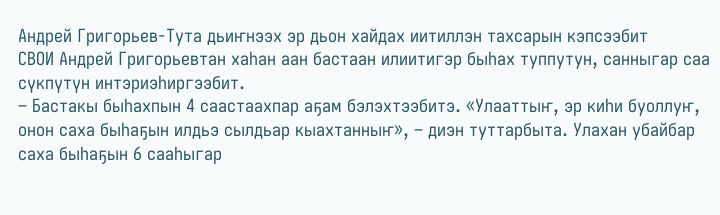Андрей Григорьев-Тута дьиҥнээх эр дьон хайдах иитиллэн тахсарын кэпсээбит
СВОИ Андрей Григорьевтан хаһан аан бастаан илиитигэр быһах туппутун, санныгар саа сүкпүтүн интэриэһиргээбит.
– Бастакы быһахпын 4 саастаахпар аҕам бэлэхтээбитэ. «Улааттыҥ, эр киһи буоллуҥ, онон саха быһаҕын илдьэ сылдьар кыахтанныҥ», – диэн туттарбыта. Улахан убайбар саха быһаҕын 6 сааһыгар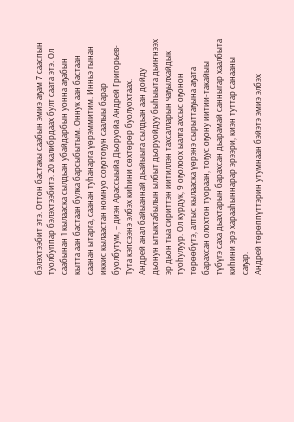бэлэхтээбит этэ. Оттон бастакы саабын эмиэ аҕам 7 сааспын туолбуппар бэлэхтээбитэ. 20 калибрдаах булт саата этэ. Ол саабынан 1 кылааска сылдьан убайдарбын уонна аҕабын кытта аан бастаан булка барсыбытым. Оннук аан бастаан саанан ытарга, саанан туһанарга үөрэммитим. Инньэ гынан иккис кылаастан номнуо соҕотоҕун саалыы барар буолбутум, – диэн Арассыыйа Дьоруойа Андрей Григорьев-Тута кэпсээнэ элбэх киһини сөхтөрөр буолуохтаах.
Андрей анал байыаннай дьайыыга сылдьан аан дойду дьонун ытыктабылын ылбыт дьоруойдуу быһыыта дьиҥнээх эр дьон тыа сириттэн иитиллэн тахсалларын чаҕылхайдык туоһулуур. Ол курдук, 9 оҕолоох ыалга ахсыс оҕонон төрөөбүтэ, алтыс кылааска үөрэнэ сырыттаҕына аҕата барахсан олохтон туораан, тоҕус оҕону иитии-такайыы түбүгэ саха дьахтарын барахсан дьарамай санныгар хаалбыта киһини эрэ харааһыннарар эрээри, киэн туттар санааны саҕар.
Андрей төрөппүттэрин утумнаан бэйэтэ эмиэ элбэх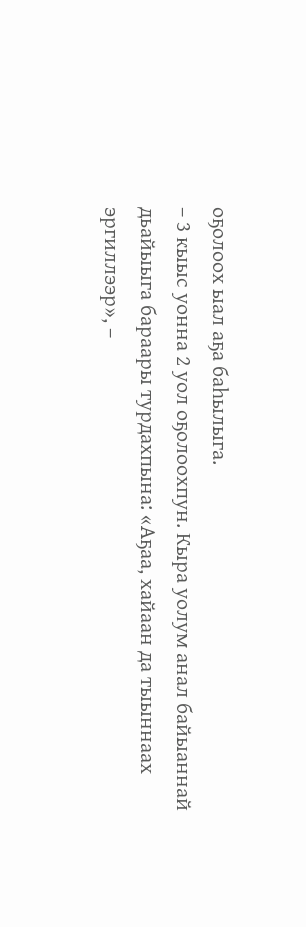оҕолоох ыал аҕа баһылыга.
– 3 кыыс уонна 2 уол оҕолоохпун. Кыра уолум анал байыаннай дьайыыга бараары турдахпына: «Аҕаа, хайаан да тыыннаах эргиллээр», –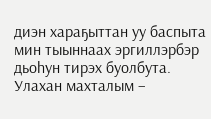диэн хараҕыттан уу баспыта мин тыыннаах эргиллэрбэр дьоһун тирэх буолбута. Улахан махталым –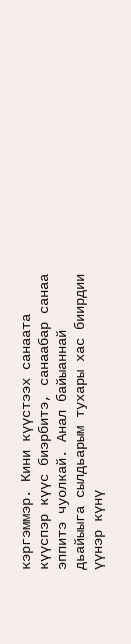кэргэммэр. Кини күүстээх санаата күүспэр күүс биэрбитэ, санаабар санаа эппитэ чуолкай. Анал байыаннай дьайыыга сылдьарым тухары хас биирдии үүнэр күнү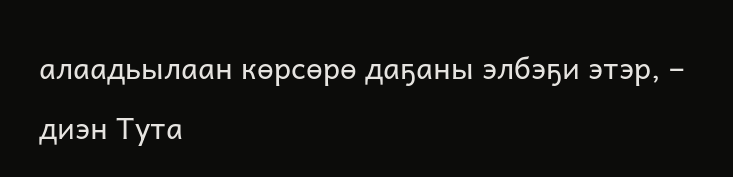алаадьылаан көрсөрө даҕаны элбэҕи этэр, – диэн Тута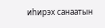иһирэх санаатын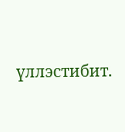үллэстибит.